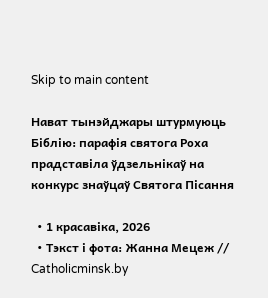Skip to main content

Нават тынэйджары штурмуюць Біблію: парафія святога Роха прадставіла ўдзельнікаў на конкурс знаўцаў Святога Пісання

  • 1 красавіка, 2026
  • Тэкст і фота: Жанна Мецеж // Catholicminsk.by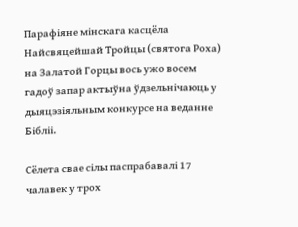Парафіяне мінскага касцёла Найсвяцейшай Тройцы (святога Роха) на Залатой Горцы вось ужо восем гадоў запар актыўна ўдзельнічаюць у дыяцэзіяльным конкурсе на веданне Бібліі.

Сёлета свае сілы паспрабавалі 17 чалавек у трох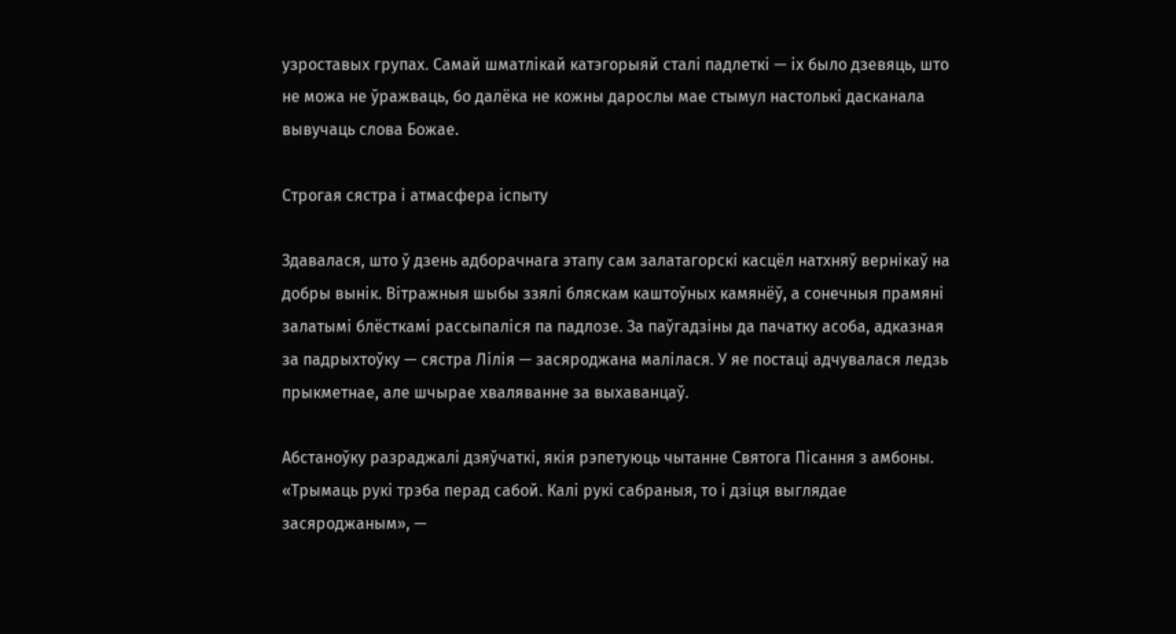узроставых групах. Самай шматлікай катэгорыяй сталі падлеткі — іх было дзевяць, што не можа не ўражваць, бо далёка не кожны дарослы мае стымул настолькі дасканала вывучаць слова Божае.

Строгая сястра і атмасфера іспыту

Здавалася, што ў дзень адборачнага этапу сам залатагорскі касцёл натхняў вернікаў на добры вынік. Вітражныя шыбы ззялі бляскам каштоўных камянёў, а сонечныя прамяні залатымі блёсткамі рассыпаліся па падлозе. За паўгадзіны да пачатку асоба, адказная за падрыхтоўку — сястра Лілія — засяроджана малілася. У яе постаці адчувалася ледзь прыкметнае, але шчырае хваляванне за выхаванцаў.

Абстаноўку разраджалі дзяўчаткі, якія рэпетуюць чытанне Святога Пісання з амбоны. «Трымаць рукі трэба перад сабой. Калі рукі сабраныя, то і дзіця выглядае засяроджаным», —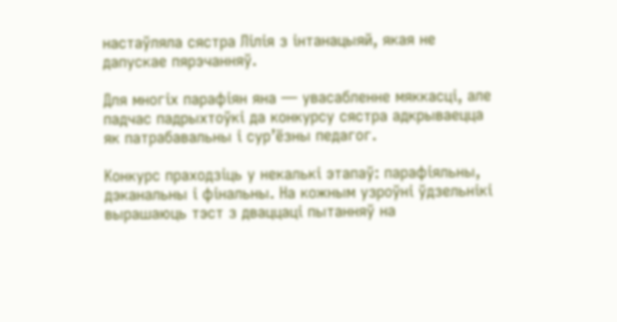настаўляла сястра Лілія з інтанацыяй, якая не дапускае пярэчанняў.

Для многіх парафіян яна — увасабленне мяккасці, але падчас падрыхтоўкі да конкурсу сястра адкрываецца як патрабавальны і сур’ёзны педагог.

Конкурс праходзіць у некалькі этапаў: парафіяльны, дэканальны і фінальны. На кожным узроўні ўдзельнікі вырашаюць тэст з дваццаці пытанняў на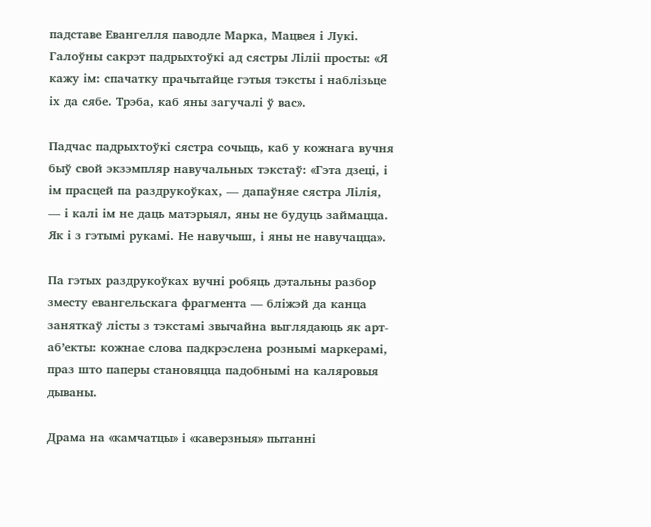падставе Евангелля паводле Марка, Мацвея і Лукі. Галоўны сакрэт падрыхтоўкі ад сястры Ліліі просты: «Я кажу ім: спачатку прачытайце гэтыя тэксты і наблізьце іх да сябе. Трэба, каб яны загучалі ў вас».

Падчас падрыхтоўкі сястра сочыць, каб у кожнага вучня быў свой экзэмпляр навучальных тэкстаў: «Гэта дзеці, і ім прасцей па раздрукоўках, — дапаўняе сястра Лілія, — і калі ім не даць матэрыял, яны не будуць займацца. Як і з гэтымі рукамі. Не навучыш, і яны не навучацца».

Па гэтых раздрукоўках вучні робяць дэтальны разбор зместу евангельскага фрагмента — бліжэй да канца заняткаў лісты з тэкстамі звычайна выглядаюць як арт-аб’екты: кожнае слова падкрэслена рознымі маркерамі, праз што паперы становяцца падобнымі на каляровыя дываны.

Драма на «камчатцы» і «каверзныя» пытанні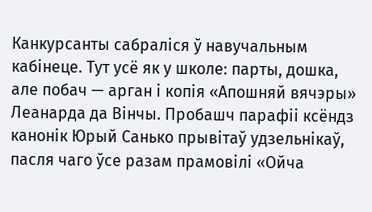Канкурсанты сабраліся ў навучальным кабінеце. Тут усё як у школе: парты, дошка, але побач — арган і копія «Апошняй вячэры» Леанарда да Вінчы. Пробашч парафіі ксёндз канонік Юрый Санько прывітаў удзельнікаў, пасля чаго ўсе разам прамовілі «Ойча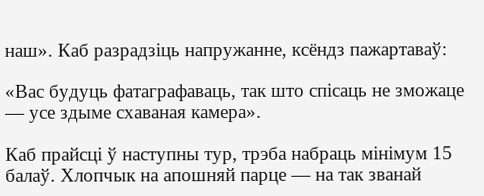наш». Каб разрадзіць напружанне, ксёндз пажартаваў:

«Вас будуць фатаграфаваць, так што спісаць не зможаце — усе здыме схаваная камера».

Каб прайсці ў наступны тур, трэба набраць мінімум 15 балаў. Хлопчык на апошняй парце — на так званай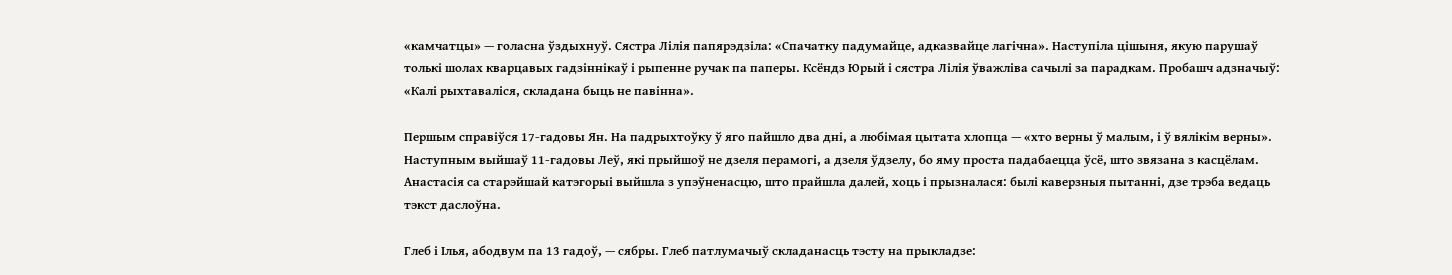«камчатцы» — голасна ўздыхнуў. Сястра Лілія папярэдзіла: «Спачатку падумайце, адказвайце лагічна». Наступіла цішыня, якую парушаў толькі шолах кварцавых гадзіннікаў і рыпенне ручак па паперы. Ксёндз Юрый і сястра Лілія ўважліва сачылі за парадкам. Пробашч адзначыў: «Калі рыхтаваліся, складана быць не павінна».

Першым справіўся 17-гадовы Ян. На падрыхтоўку ў яго пайшло два дні, а любімая цытата хлопца — «хто верны ў малым, і ў вялікім верны». Наступным выйшаў 11-гадовы Леў, які прыйшоў не дзеля перамогі, а дзеля ўдзелу, бо яму проста падабаецца ўсё, што звязана з касцёлам. Анастасія са старэйшай катэгорыі выйшла з упэўненасцю, што прайшла далей, хоць і прызналася: былі каверзныя пытанні, дзе трэба ведаць тэкст даслоўна.

Глеб і Ілья, абодвум па 13 гадоў, — сябры. Глеб патлумачыў складанасць тэсту на прыкладзе: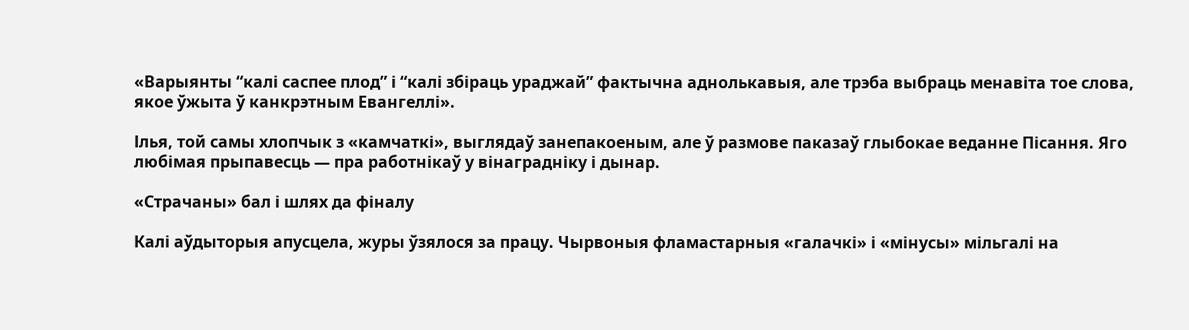«Варыянты “калі саспее плод” і “калі збіраць ураджай” фактычна аднолькавыя, але трэба выбраць менавіта тое слова, якое ўжыта ў канкрэтным Евангеллі».

Ілья, той самы хлопчык з «камчаткі», выглядаў занепакоеным, але ў размове паказаў глыбокае веданне Пісання. Яго любімая прыпавесць — пра работнікаў у вінаградніку і дынар.

«Страчаны» бал і шлях да фіналу

Калі аўдыторыя апусцела, журы ўзялося за працу. Чырвоныя фламастарныя «галачкі» і «мінусы» мільгалі на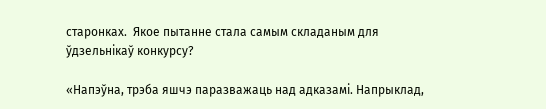старонках.  Якое пытанне стала самым складаным для ўдзельнікаў конкурсу?

«Напэўна, трэба яшчэ паразважаць над адказамі. Напрыклад,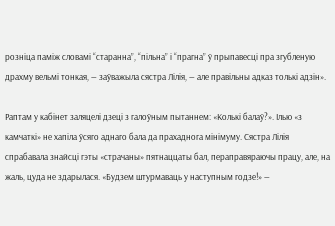розніца паміж словамі “старанна”, “пільна” і “прагна” ў прыпавесці пра згубленую драхму вельмі тонкая, — заўважыла сястра Лілія, — але правільны адказ толькі адзін».

Раптам у кабінет заляцелі дзеці з галоўным пытаннем: «Колькі балаў?». Ілью «з камчаткі» не хапіла ўсяго аднаго бала да прахаднога мінімуму. Сястра Лілія спрабавала знайсці гэты «страчаны» пятнаццаты бал, пераправяраючы працу, але, на жаль, цуда не здарылася. «Будзем штурмаваць у наступным годзе!» —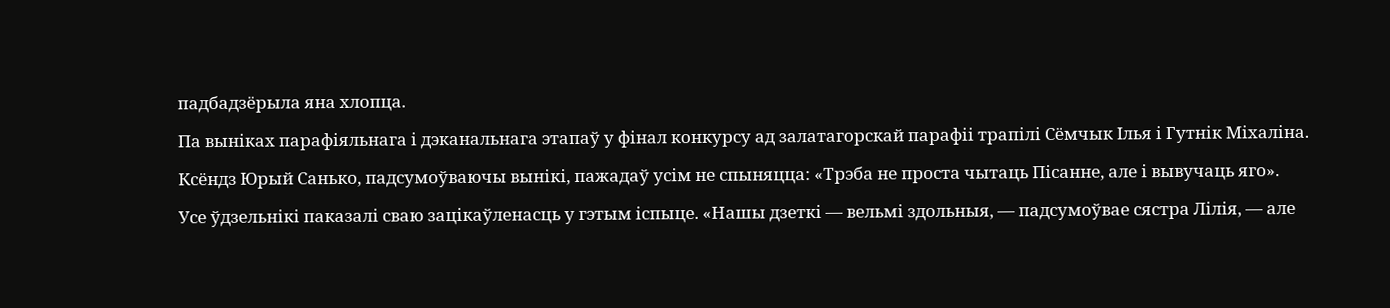падбадзёрыла яна хлопца.

Па выніках парафіяльнага і дэканальнага этапаў у фінал конкурсу ад залатагорскай парафіі трапілі Сёмчык Ілья і Гутнік Міхаліна.

Ксёндз Юрый Санько, падсумоўваючы вынікі, пажадаў усім не спыняцца: «Трэба не проста чытаць Пісанне, але і вывучаць яго».

Усе ўдзельнікі паказалі сваю зацікаўленасць у гэтым іспыце. «Нашы дзеткі — вельмі здольныя, — падсумоўвае сястра Лілія, — але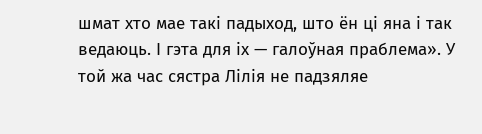шмат хто мае такі падыход, што ён ці яна і так ведаюць. І гэта для іх — галоўная праблема». У той жа час сястра Лілія не падзяляе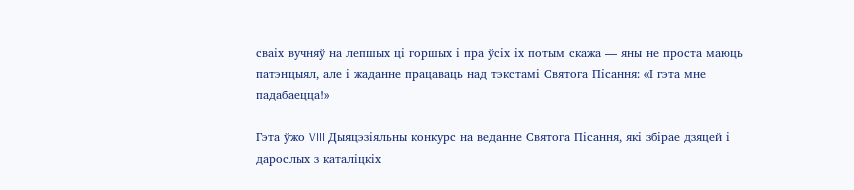сваіх вучняў на лепшых ці горшых і пра ўсіх іх потым скажа — яны не проста маюць патэнцыял, але і жаданне працаваць над тэкстамі Святога Пісання: «І гэта мне падабаецца!»

Гэта ўжо VIII Дыяцэзіяльны конкурс на веданне Святога Пісання, які збірае дзяцей і дарослых з каталіцкіх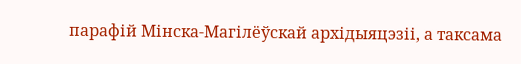парафій Мінска-Магілёўскай архідыяцэзіі, а таксама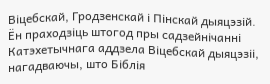Віцебскай, Гродзенскай і Пінскай дыяцэзій. Ён праходзіць штогод пры садзейнічанні Катэхетычнага аддзела Віцебскай дыяцэзіі, нагадваючы, што Біблія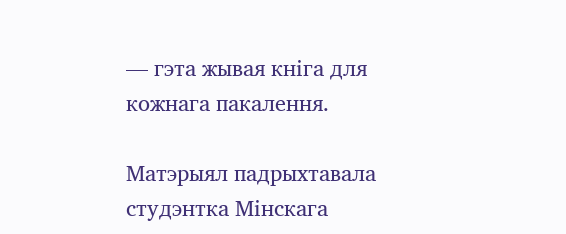— гэта жывая кніга для кожнага пакалення.

Матэрыял падрыхтавала студэнтка Мінскага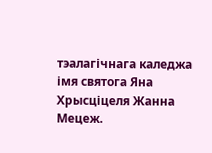тэалагічнага каледжа імя святога Яна Хрысціцеля Жанна Мецеж.